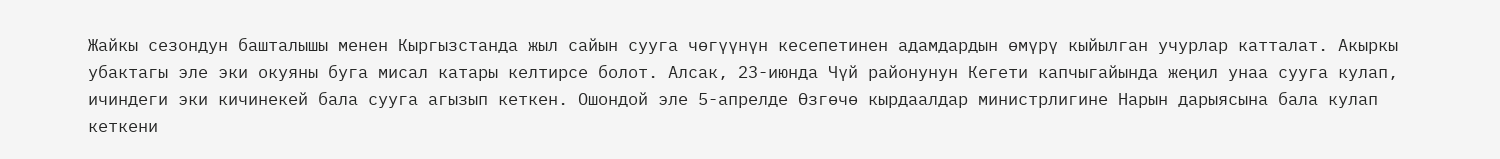Жайкы сезондун башталышы менен Кыргызстанда жыл сайын сууга чөгүүнүн кесепетинен адамдардын өмүрү кыйылган учурлар катталат. Акыркы убактагы эле эки окуяны буга мисал катары келтирсе болот. Алсак, 23-июнда Чүй районунун Кегети капчыгайында жеңил унаа сууга кулап, ичиндеги эки кичинекей бала сууга агызып кеткен. Ошондой эле 5-апрелде Өзгөчө кырдаалдар министрлигине Нарын дарыясына бала кулап кеткени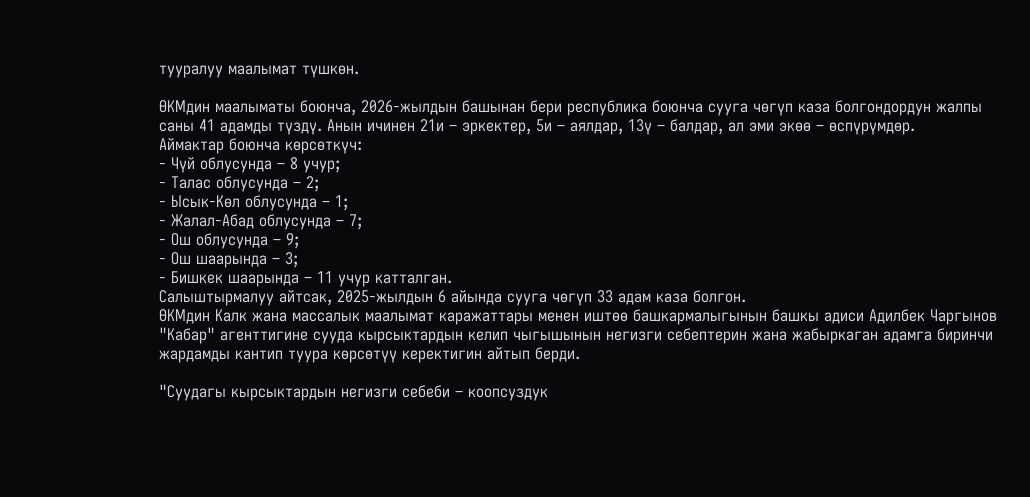тууралуу маалымат түшкөн.

ӨКМдин маалыматы боюнча, 2026-жылдын башынан бери республика боюнча сууга чөгүп каза болгондордун жалпы саны 41 адамды түздү. Анын ичинен 21и – эркектер, 5и – аялдар, 13ү – балдар, ал эми экөө – өспүрүмдөр.
Аймактар боюнча көрсөткүч:
- Чүй облусунда – 8 учур;
- Талас облусунда – 2;
- Ысык-Көл облусунда – 1;
- Жалал-Абад облусунда – 7;
- Ош облусунда – 9;
- Ош шаарында – 3;
- Бишкек шаарында – 11 учур катталган.
Салыштырмалуу айтсак, 2025-жылдын 6 айында сууга чөгүп 33 адам каза болгон.
ӨКМдин Калк жана массалык маалымат каражаттары менен иштөө башкармалыгынын башкы адиси Адилбек Чаргынов "Кабар" агенттигине сууда кырсыктардын келип чыгышынын негизги себептерин жана жабыркаган адамга биринчи жардамды кантип туура көрсөтүү керектигин айтып берди.

"Суудагы кырсыктардын негизги себеби – коопсуздук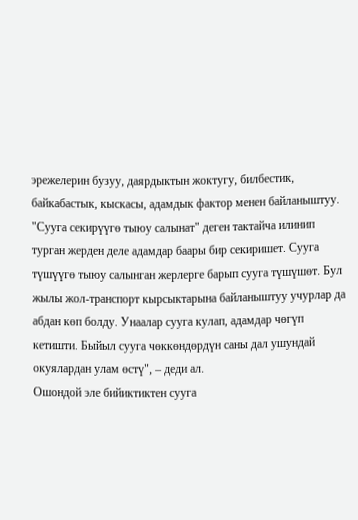эрежелерин бузуу, даярдыктын жоктугу, билбестик, байкабастык, кыскасы, адамдык фактор менен байланыштуу. "Сууга секирүүгө тыюу салынат" деген тактайча илинип турган жерден деле адамдар баары бир секиришет. Сууга түшүүгө тыюу салынган жерлерге барып сууга түшүшөт. Бул жылы жол-транспорт кырсыктарына байланыштуу учурлар да абдан көп болду. Унаалар сууга кулап, адамдар чөгүп кетишти. Быйыл сууга чөккөндөрдүн саны дал ушундай окуялардан улам өстү", – деди ал.
Ошондой эле бийиктиктен сууга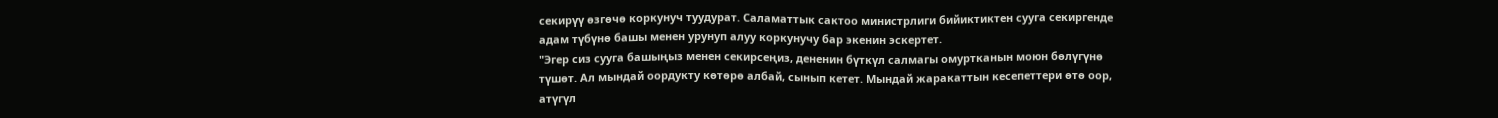секирүү өзгөчө коркунуч туудурат. Саламаттык сактоо министрлиги бийиктиктен сууга секиргенде адам түбүнө башы менен урунуп алуу коркунучу бар экенин эскертет.
"Эгер сиз сууга башыңыз менен секирсеңиз, дененин бүткүл салмагы омуртканын моюн бөлүгүнө түшөт. Ал мындай оордукту көтөрө албай, сынып кетет. Мындай жаракаттын кесепеттери өтө оор, атүгүл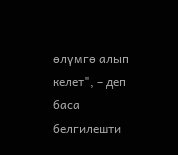өлүмгө алып келет", – деп баса белгилешти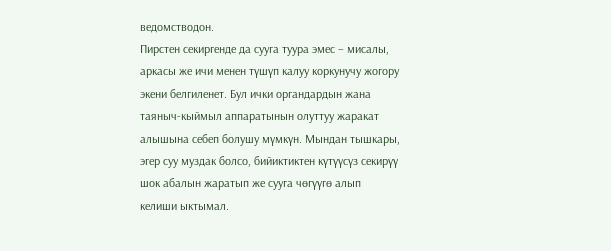ведомстводон.
Пирстен секиргенде да сууга туура эмес – мисалы, аркасы же ичи менен түшүп калуу коркунучу жогору экени белгиленет. Бул ички органдардын жана таяныч-кыймыл аппаратынын олуттуу жаракат алышына себеп болушу мүмкүн. Мындан тышкары, эгер суу муздак болсо, бийиктиктен күтүүсүз секирүү шок абалын жаратып же сууга чөгүүгө алып келиши ыктымал.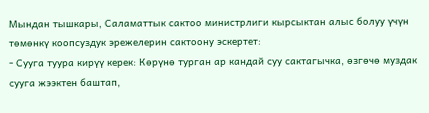Мындан тышкары, Саламаттык сактоо министрлиги кырсыктан алыс болуу үчүн төмөнкү коопсуздук эрежелерин сактоону эскертет:
- Сууга туура кирүү керек: Көрүнө турган ар кандай суу сактагычка, өзгөчө муздак сууга жээктен баштап,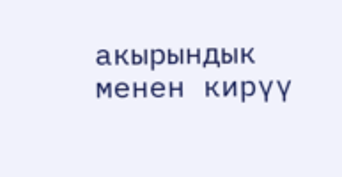акырындык менен кирүү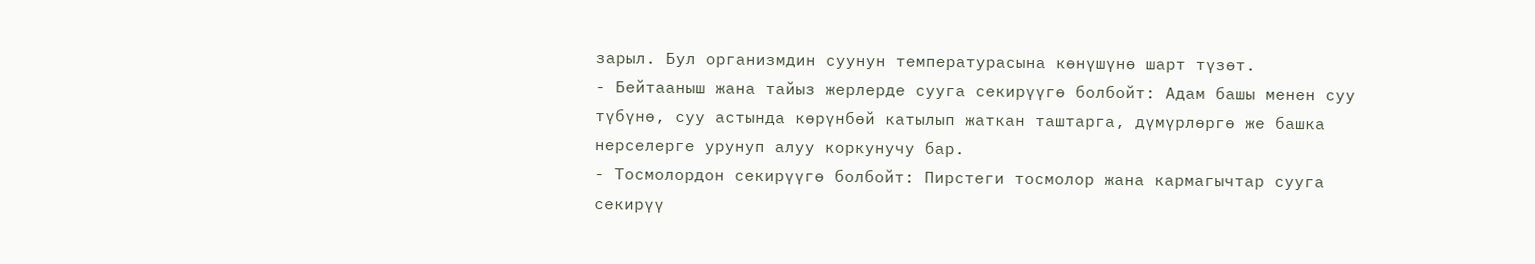зарыл. Бул организмдин суунун температурасына көнүшүнө шарт түзөт.
- Бейтааныш жана тайыз жерлерде сууга секирүүгө болбойт: Адам башы менен суу түбүнө, суу астында көрүнбөй катылып жаткан таштарга, дүмүрлөргө же башка нерселерге урунуп алуу коркунучу бар.
- Тосмолордон секирүүгө болбойт: Пирстеги тосмолор жана кармагычтар сууга секирүү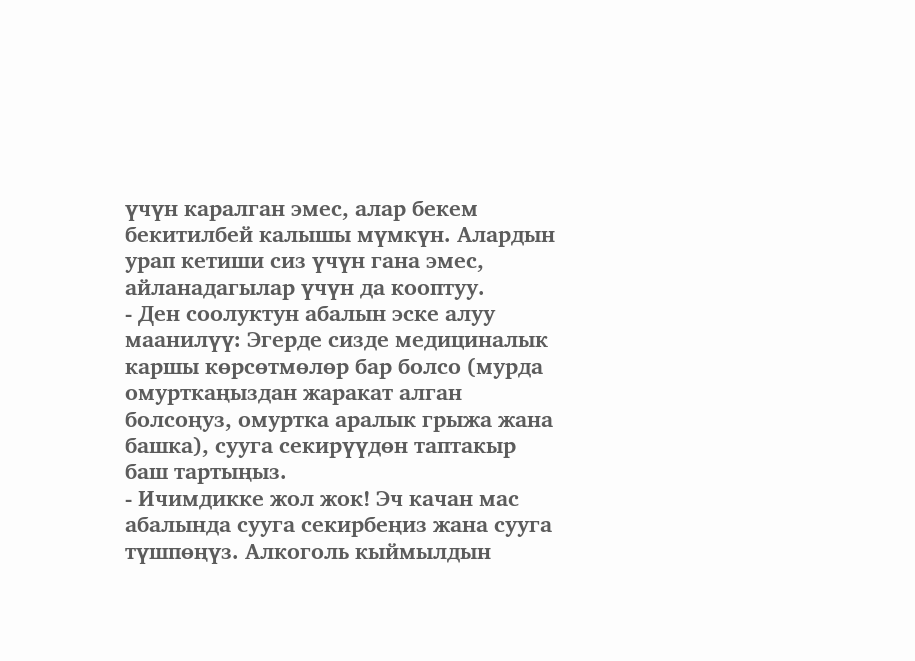үчүн каралган эмес, алар бекем бекитилбей калышы мүмкүн. Алардын урап кетиши сиз үчүн гана эмес, айланадагылар үчүн да кооптуу.
- Ден соолуктун абалын эске алуу маанилүү: Эгерде сизде медициналык каршы көрсөтмөлөр бар болсо (мурда омурткаңыздан жаракат алган болсоңуз, омуртка аралык грыжа жана башка), сууга секирүүдөн таптакыр баш тартыңыз.
- Ичимдикке жол жок! Эч качан мас абалында сууга секирбеңиз жана сууга түшпөңүз. Алкоголь кыймылдын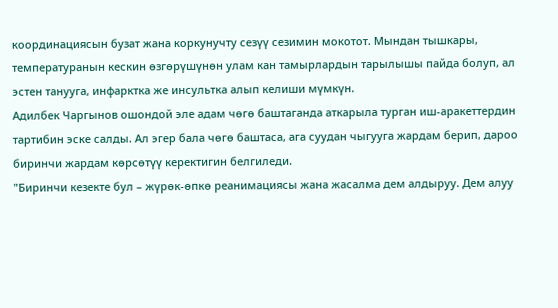координациясын бузат жана коркунучту сезүү сезимин мокотот. Мындан тышкары, температуранын кескин өзгөрүшүнөн улам кан тамырлардын тарылышы пайда болуп, ал эстен танууга, инфарктка же инсультка алып келиши мүмкүн.
Адилбек Чаргынов ошондой эле адам чөгө баштаганда аткарыла турган иш-аракеттердин тартибин эске салды. Ал эгер бала чөгө баштаса, ага суудан чыгууга жардам берип, дароо биринчи жардам көрсөтүү керектигин белгиледи.
"Биринчи кезекте бул – жүрөк-өпкө реанимациясы жана жасалма дем алдыруу. Дем алуу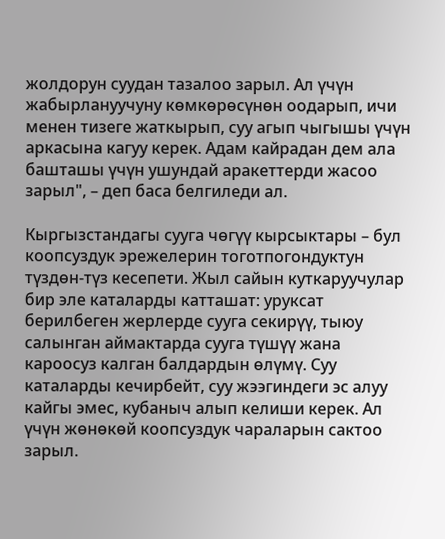жолдорун суудан тазалоо зарыл. Ал үчүн жабырлануучуну көмкөрөсүнөн оодарып, ичи менен тизеге жаткырып, суу агып чыгышы үчүн аркасына кагуу керек. Адам кайрадан дем ала башташы үчүн ушундай аракеттерди жасоо зарыл", – деп баса белгиледи ал.

Кыргызстандагы сууга чөгүү кырсыктары – бул коопсуздук эрежелерин тоготпогондуктун түздөн-түз кесепети. Жыл сайын куткаруучулар бир эле каталарды катташат: уруксат берилбеген жерлерде сууга секирүү, тыюу салынган аймактарда сууга түшүү жана кароосуз калган балдардын өлүмү. Суу каталарды кечирбейт, суу жээгиндеги эс алуу кайгы эмес, кубаныч алып келиши керек. Ал үчүн жөнөкөй коопсуздук чараларын сактоо зарыл.